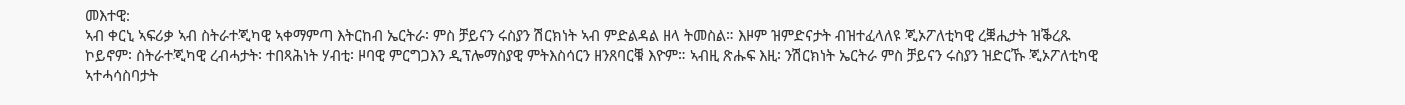መእተዊ:
ኣብ ቀርኒ ኣፍሪቃ ኣብ ስትራተጂካዊ ኣቀማምጣ እትርከብ ኤርትራ፡ ምስ ቻይናን ሩስያን ሽርክነት ኣብ ምድልዳል ዘላ ትመስል። እዞም ዝምድናታት ብዝተፈላለዩ ጂኦፖለቲካዊ ረቛሒታት ዝቕረጹ ኮይኖም፡ ስትራተጂካዊ ረብሓታት፡ ተበጻሕነት ሃብቲ፡ ዞባዊ ምርግጋእን ዲፕሎማስያዊ ምትእስሳርን ዘንጸባርቑ እዮም። ኣብዚ ጽሑፍ እዚ፡ ንሽርክነት ኤርትራ ምስ ቻይናን ሩስያን ዝድርኹ ጂኦፖለቲካዊ ኣተሓሳስባታት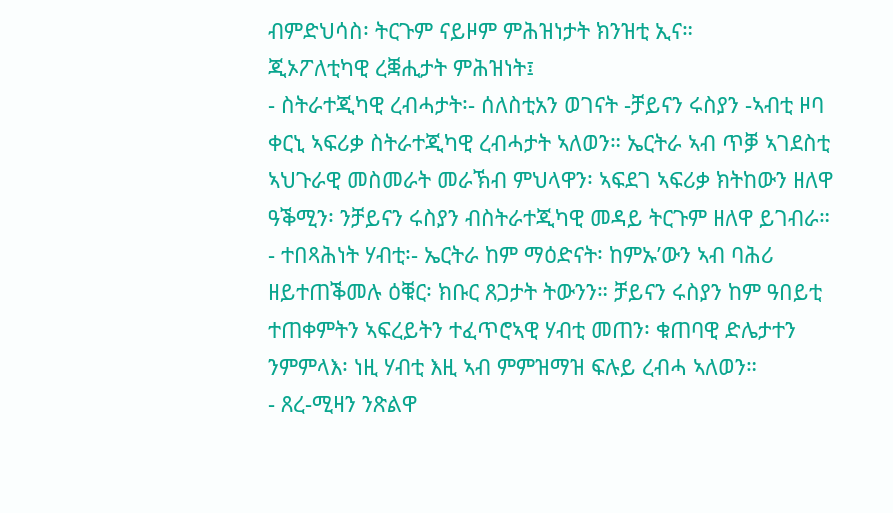ብምድህሳስ፡ ትርጉም ናይዞም ምሕዝነታት ክንዝቲ ኢና።
ጂኦፖለቲካዊ ረቛሒታት ምሕዝነት፤
- ስትራተጂካዊ ረብሓታት፡- ሰለስቲአን ወገናት -ቻይናን ሩስያን -ኣብቲ ዞባ ቀርኒ ኣፍሪቃ ስትራተጂካዊ ረብሓታት ኣለወን። ኤርትራ ኣብ ጥቓ ኣገደስቲ ኣህጉራዊ መስመራት መራኽብ ምህላዋን፡ ኣፍደገ ኣፍሪቃ ክትከውን ዘለዋ ዓቕሚን፡ ንቻይናን ሩስያን ብስትራተጂካዊ መዳይ ትርጉም ዘለዋ ይገብራ።
- ተበጻሕነት ሃብቲ፡- ኤርትራ ከም ማዕድናት፡ ከምኡ’ውን ኣብ ባሕሪ ዘይተጠቕመሉ ዕቑር፡ ክቡር ጸጋታት ትውንን። ቻይናን ሩስያን ከም ዓበይቲ ተጠቀምትን ኣፍረይትን ተፈጥሮኣዊ ሃብቲ መጠን፡ ቁጠባዊ ድሌታተን ንምምላእ፡ ነዚ ሃብቲ እዚ ኣብ ምምዝማዝ ፍሉይ ረብሓ ኣለወን።
- ጸረ-ሚዛን ንጽልዋ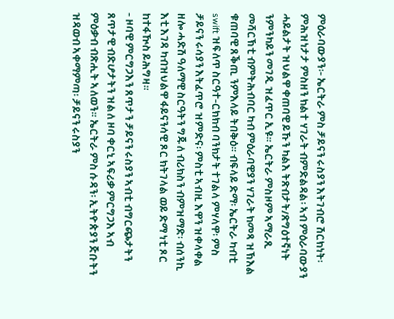ምዕራባውያን፡- ኤርትራ ምስ ቻይናን ሩስያን እትገብሮ ሽርክነት፡ ምሕዝነታታ ምስዘን ክልተ ሃገራት ብምድልዳል፡ ኣብ ምዕራባውያን ሓይልታት ዝህልዋ ቀጠባዊ ይኹን ካልእ ትጽብታት/ጽግዕተኛነት ንምንካይን መገዲ ዝፈጥር ኢዩ። ኤርትራ ምስዞም ኣማራጺ መሻርኽቲ ብምትሕብባር ካብ ምዕራባዊያን ሃገራት ክመጻ ዝኽእል ቁጠባዊ ጸቕጢ ንምእላይ ትበቅዕ። ብፍላይ ድማ፡ ኤርትራ ካብቲ swift ዝፍለጥ ስርዓተ-ርክክብ ባንክታት ተገልላ ምሃላዋ፡ ምስ ቻይናን ሩሳያን እትፈጥሮ ዝምድና፡ ምስቲ ኣብዚ እዋን ዝቀላቀል ዘሎ ሓድሽ ዓለማዊ ስርዓትን ግጁለ ብሪክስን ብምዝማድ፡ ብሰንኪ እቲ እገዳ ካብዝህልዋ ፋይናንሳዊ ጾር ክትገላል ወይ ድማ ነቲ ጾር ከተፋዂስ ይሕግዛ።
- ዞባዊ ምርግጋእን ጸጥታን ቻይናን ሩስያን ኣብቲ ብግርጭታትን ጸጥታዊ ብድሆታትን ዝልለ ዞባ ቀርኒ ኣፍሪቃ ምርግጋእ ኣብ ምዕቃብ ብጽሒት ኣለወን። ኤርትራ ምስ ሱዳን፡ ኢትዮጵያን ጅቡትን ዝዳወብ ኣቀማምጣ፡ ቻይናን ሩስያን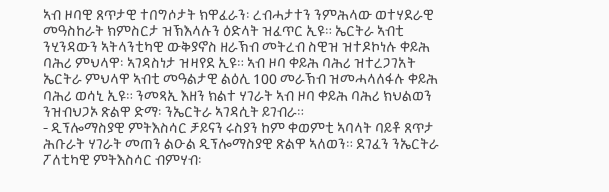ኣብ ዞባዊ ጸጥታዊ ተበግሶታት ክዋፈራን፡ ረብሓታተን ንምሕላው ወተሃደራዊ መዓስከራት ክምስርታ ዝኽእላሉን ዕድላት ዝፈጥር ኢዩ። ኤርትራ ኣብቲ ንሂንዳውን ኣትላንቲካዊ ውቅያኖስ ዘራኽብ መትረብ ስዊዝ ዝተዶኮነሉ ቀይሕ ባሕሪ ምህላዋ፡ ኣገዳስነታ ዝዛየደ ኢዩ። ኣብ ዞባ ቀይሕ ባሕሪ ዝተረጋገአት ኤርትራ ምህላዋ ኣብቲ መዓልታዊ ልዕሊ 100 መራኽብ ዝመሓላለፋሉ ቀይሕ ባሕሪ ወሳኒ ኢዩ። ንመጻኢ እዘን ክልተ ሃገራት ኣብ ዞባ ቀይሕ ባሕሪ ክህልወን ንዝብህጋኦ ጽልዋ ድማ፡ ንኤርትራ ኣገዳሲት ይገብራ።
- ዲፕሎማስያዊ ምትእስሳር ቻይናን ሩስያን ከም ቀወምቲ ኣባላት ባይቶ ጸጥታ ሕቡራት ሃገራት መጠን ልዑል ዲፕሎማስያዊ ጽልዋ ኣለወን። ደገፈን ንኤርትራ ፖለቲካዊ ምትእስሳር ብምሃብ፡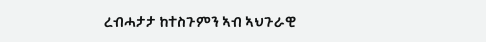ረብሓታታ ከተስጉምን ኣብ ኣህጉራዊ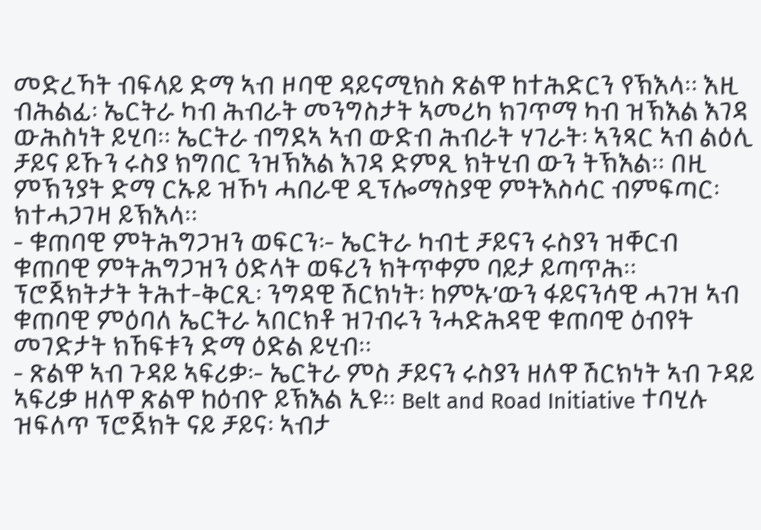መድረኻት ብፍላይ ድማ ኣብ ዞባዊ ዳይናሚክስ ጽልዋ ከተሕድርን የኽእላ። እዚ ብሕልፊ፡ ኤርትራ ካብ ሕብራት መንግስታት ኣመሪካ ክገጥማ ካብ ዝኽእል እገዳ ውሕስነት ይሂባ። ኤርትራ ብግደኣ ኣብ ውድብ ሕብራት ሃገራት፡ ኣንጻር ኣብ ልዕሊ ቻይና ይኹን ሩስያ ክግበር ንዝኽእል እገዳ ድምጺ ክትሂብ ውን ትኽእል። በዚ ምኽንያት ድማ ርኡይ ዝኾነ ሓበራዊ ዲፕሎማስያዊ ምትእስሳር ብምፍጣር፡ ክተሓጋገዛ ይኽእላ።
- ቁጠባዊ ምትሕግጋዝን ወፍርን፡- ኤርትራ ካብቲ ቻይናን ሩስያን ዝቐርብ ቁጠባዊ ምትሕግጋዝን ዕድላት ወፍሪን ክትጥቀም ባይታ ይጣጥሕ። ፕሮጀክትታት ትሕተ-ቅርጺ፡ ንግዳዊ ሽርክነት፡ ከምኡ’ውን ፋይናንሳዊ ሓገዝ ኣብ ቁጠባዊ ምዕባለ ኤርትራ ኣበርክቶ ዝገብሩን ንሓድሕዳዊ ቁጠባዊ ዕብየት መገድታት ክኸፍቱን ድማ ዕድል ይሂብ።
- ጽልዋ ኣብ ጉዳይ ኣፍሪቃ፡- ኤርትራ ምስ ቻይናን ሩስያን ዘለዋ ሽርክነት ኣብ ጉዳይ ኣፍሪቃ ዘለዋ ጽልዋ ከዕብዮ ይኽእል ኢዩ። Belt and Road Initiative ተባሂሉ ዝፍለጥ ፕሮጀክት ናይ ቻይና፡ ኣብታ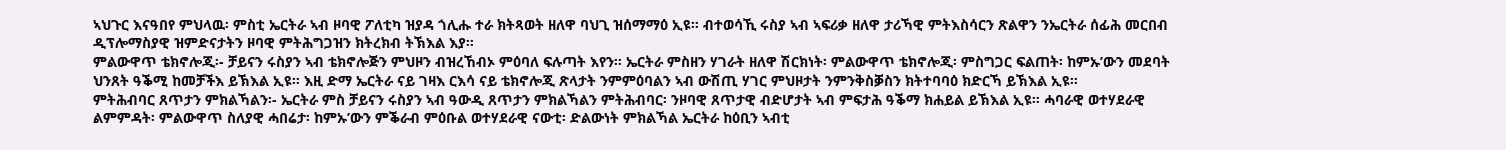ኣህጉር እናዓበየ ምህላዉ፡ ምስቲ ኤርትራ ኣብ ዞባዊ ፖለቲካ ዝያዳ ጎሊሑ ተራ ክትጻወት ዘለዋ ባህጊ ዝሰማማዕ ኢዩ። ብተወሳኺ ሩስያ ኣብ ኣፍሪቃ ዘለዋ ታሪኻዊ ምትእስሳርን ጽልዋን ንኤርትራ ሰፊሕ መርበብ ዲፕሎማስያዊ ዝምድናታትን ዞባዊ ምትሕግጋዝን ክትረክብ ትኽእል እያ።
ምልውዋጥ ቴክኖሎጂ፡- ቻይናን ሩስያን ኣብ ቴክኖሎጅን ምህዞን ብዝረኸብኦ ምዕባለ ፍሉጣት እየን። ኤርትራ ምስዘን ሃገራት ዘለዋ ሽርክነት፡ ምልውዋጥ ቴክኖሎጂ፡ ምስግጋር ፍልጠት፡ ከምኡ’ውን መደባት ህንጸት ዓቕሚ ከመቻችእ ይኽእል ኢዩ። እዚ ድማ ኤርትራ ናይ ገዛእ ርእሳ ናይ ቴክኖሎጂ ጽላታት ንምምዕባልን ኣብ ውሽጢ ሃገር ምህዞታት ንምንቅስቓስን ክትተባባዕ ክድርኻ ይኽእል ኢዩ።
ምትሕብባር ጸጥታን ምክልኻልን፡- ኤርትራ ምስ ቻይናን ሩስያን ኣብ ዓውዲ ጸጥታን ምክልኻልን ምትሕብባር፡ ንዞባዊ ጸጥታዊ ብድሆታት ኣብ ምፍታሕ ዓቕማ ክሐይል ይኽእል ኢዩ። ሓባራዊ ወተሃደራዊ ልምምዳት፡ ምልውዋጥ ስለያዊ ሓበሬታ፡ ከምኡ’ውን ምቕራብ ምዕቡል ወተሃደራዊ ናውቲ፡ ድልውነት ምክልኻል ኤርትራ ከዕቢን ኣብቲ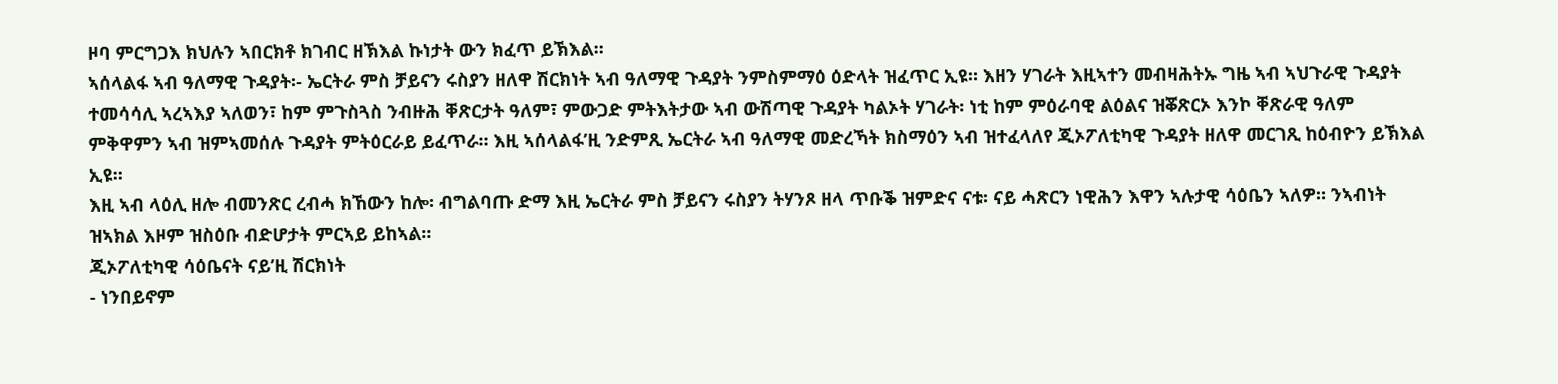ዞባ ምርግጋእ ክህሉን ኣበርክቶ ክገብር ዘኽእል ኩነታት ውን ክፈጥ ይኽእል።
ኣሰላልፋ ኣብ ዓለማዊ ጉዳያት፡- ኤርትራ ምስ ቻይናን ሩስያን ዘለዋ ሽርክነት ኣብ ዓለማዊ ጉዳያት ንምስምማዕ ዕድላት ዝፈጥር ኢዩ። እዘን ሃገራት እዚኣተን መብዛሕትኡ ግዜ ኣብ ኣህጉራዊ ጉዳያት ተመሳሳሊ ኣረኣእያ ኣለወን፣ ከም ምጉስጓስ ንብዙሕ ቐጽርታት ዓለም፣ ምውጋድ ምትእትታው ኣብ ውሽጣዊ ጉዳያት ካልኦት ሃገራት፡ ነቲ ከም ምዕራባዊ ልዕልና ዝቖጽርኦ እንኮ ቐጽራዊ ዓለም ምቅዋምን ኣብ ዝምኣመሰሉ ጉዳያት ምትዕርራይ ይፈጥራ። እዚ ኣሰላልፋ’ዚ ንድምጺ ኤርትራ ኣብ ዓለማዊ መድረኻት ክስማዕን ኣብ ዝተፈላለየ ጂኦፖለቲካዊ ጉዳያት ዘለዋ መርገጺ ከዕብዮን ይኽእል ኢዩ።
እዚ ኣብ ላዕሊ ዘሎ ብመንጽር ረብሓ ክኸውን ከሎ፡ ብግልባጡ ድማ እዚ ኤርትራ ምስ ቻይናን ሩስያን ትሃንጾ ዘላ ጥቡቕ ዝምድና ናቱ፡ ናይ ሓጽርን ነዊሕን እዋን ኣሉታዊ ሳዕቤን ኣለዎ። ንኣብነት ዝኣክል እዞም ዝስዕቡ ብድሆታት ምርኣይ ይከኣል።
ጂኦፖለቲካዊ ሳዕቤናት ናይ’ዚ ሽርክነት
- ነንበይኖም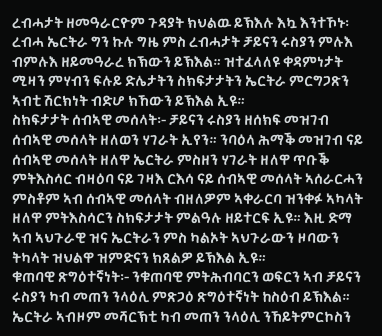ረብሓታት ዘመዓራርዮም ጉዳያት ክህልዉ ይኽእሉ እኳ እንተኾኑ፡ ረብሓ ኤርትራ ግን ኩሉ ግዜ ምስ ረብሓታት ቻይናን ሩስያን ምሉእ ብምሉእ ዘይመዓራረ ክኽውን ይኽእል። ዝተፈላለዩ ቀዳምነታት ሚዛን ምሃብን ፍሉይ ድሌታትን ስክፍታታትን ኤርትራ ምርግጋጽን ኣብቲ ሽርክነት ብድሆ ክኸውን ይኽእል ኢዩ።
ስክፍታታት ሰብኣዊ መሰላት፡- ቻይናን ሩስያን ዘሰክፍ መዝገብ ሰብኣዊ መሰላት ዘለወን ሃገራት ኢየን። ንባዕላ ሕማቕ መዝገብ ናይ ሰብኣዊ መሰላት ዘለዋ ኤርትራ ምስዘን ሃገራት ዘለዋ ጥቡቕ ምትእስሳር ብዛዕባ ናይ ገዛእ ርእሳ ናይ ሰብኣዊ መሰላት ኣሰራርሓን ምስቶም ኣብ ሰብኣዊ መሰላት ብዘለዎም ኣቀራርባ ዝንቀፉ ኣካላት ዘለዋ ምትእስሳርን ስክፍታታት ምልዓሉ ዘይተርፍ ኢዩ። እዚ ድማ ኣብ ኣህጉራዊ ዝና ኤርትራን ምስ ካልኦት ኣህጉራውን ዞባውን ትካላት ዝህልዋ ዝምድናን ክጸልዎ ይኽእል ኢዩ።
ቁጠባዊ ጽግዕተኛነት፡- ንቁጠባዊ ምትሕብባርን ወፍርን ኣብ ቻይናን ሩስያን ካብ መጠን ንላዕሊ ምጽጋዕ ጽግዕተኛነት ከስዕብ ይኽእል። ኤርትራ ኣብዞም መሻርኽቲ ካብ መጠን ንላዕሊ ንኸይትምርኮስን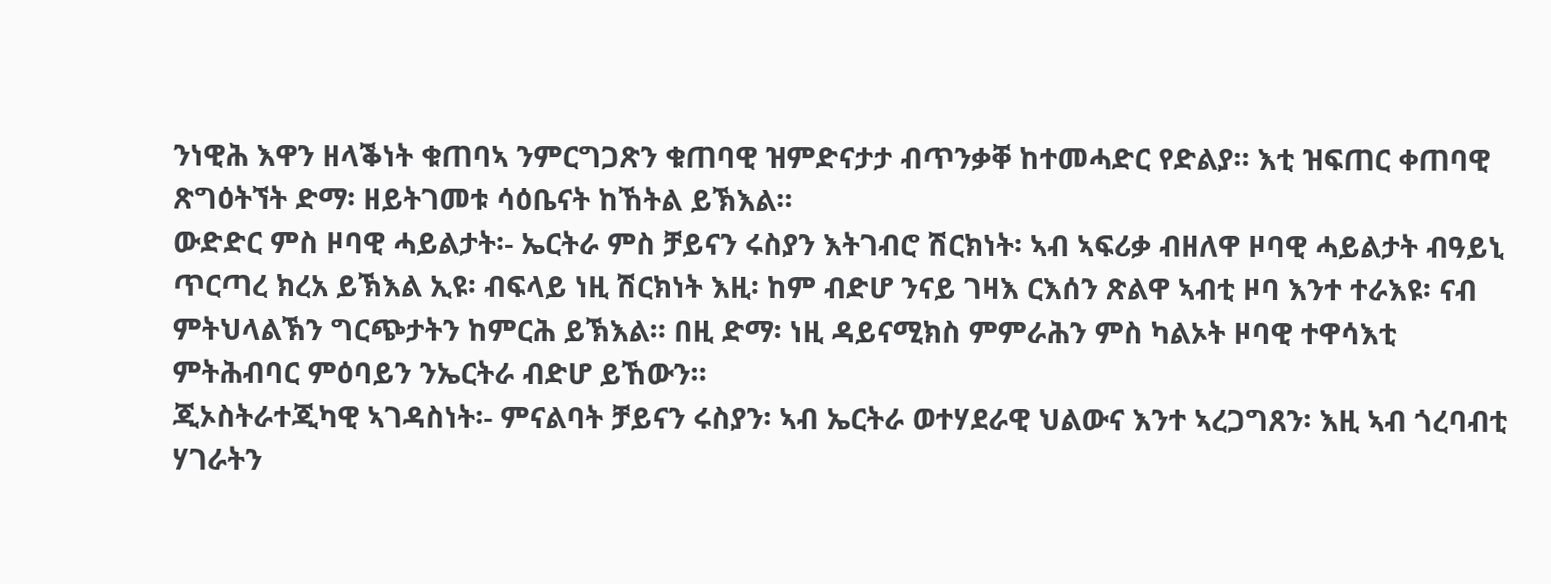ንነዊሕ እዋን ዘላቕነት ቁጠባኣ ንምርግጋጽን ቁጠባዊ ዝምድናታታ ብጥንቃቐ ከተመሓድር የድልያ። እቲ ዝፍጠር ቀጠባዊ ጽግዕትኘት ድማ፡ ዘይትገመቱ ሳዕቤናት ከኸትል ይኽእል።
ውድድር ምስ ዞባዊ ሓይልታት፡- ኤርትራ ምስ ቻይናን ሩስያን እትገብሮ ሽርክነት፡ ኣብ ኣፍሪቃ ብዘለዋ ዞባዊ ሓይልታት ብዓይኒ ጥርጣረ ክረአ ይኽእል ኢዩ፡ ብፍላይ ነዚ ሽርክነት እዚ፡ ከም ብድሆ ንናይ ገዛእ ርእሰን ጽልዋ ኣብቲ ዞባ እንተ ተራእዩ፡ ናብ ምትህላልኽን ግርጭታትን ከምርሕ ይኽእል። በዚ ድማ፡ ነዚ ዳይናሚክስ ምምራሕን ምስ ካልኦት ዞባዊ ተዋሳእቲ ምትሕብባር ምዕባይን ንኤርትራ ብድሆ ይኸውን።
ጂኦስትራተጂካዊ ኣገዳስነት፡- ምናልባት ቻይናን ሩስያን፡ ኣብ ኤርትራ ወተሃደራዊ ህልውና እንተ ኣረጋግጸን፡ እዚ ኣብ ጎረባብቲ ሃገራትን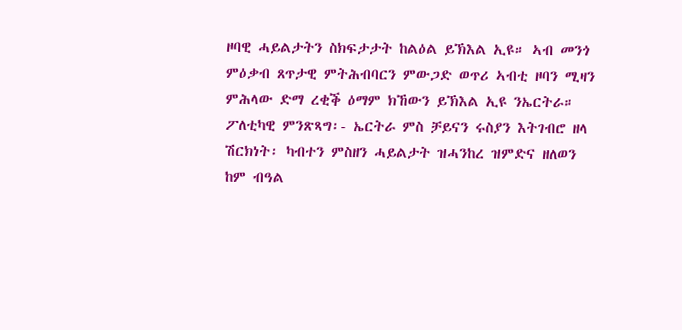ዞባዊ ሓይልታትን ስክፍታታት ከልዕል ይኽእል ኢዩ። ኣብ መንጎ ምዕቃብ ጸጥታዊ ምትሕብባርን ምውጋድ ወጥሪ ኣብቲ ዞባን ሚዛን ምሕላው ድማ ረቂቕ ዕማም ክኸውን ይኽእል ኢዩ ንኤርትራ።
ፖለቲካዊ ምንጽጻግ፡- ኤርትራ ምስ ቻይናን ሩስያን እትገብሮ ዘላ ሽርክነት፡ ካብተን ምስዘን ሓይልታት ዝሓንከረ ዝምድና ዘለወን ከም ብዓል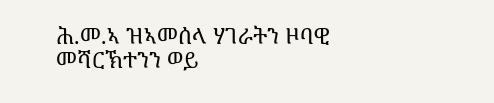ሕ.መ.ኣ ዝኣመሰላ ሃገራትን ዞባዊ መሻርኽተንን ወይ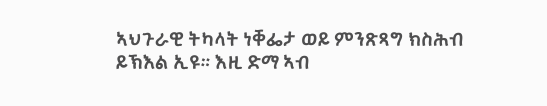ኣህጉራዊ ትካላት ነቐፌታ ወይ ምንጽጻግ ክስሕብ ይኽእል ኢዩ። እዚ ድማ ኣብ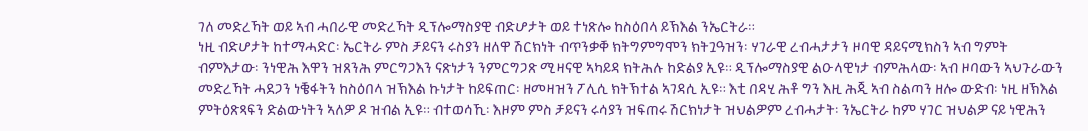ገለ መድረኻት ወይ ኣብ ሓበራዊ መድረኻት ዲፕሎማስያዊ ብድሆታት ወይ ተነጽሎ ከስዕበላ ይኽእል ንኤርትራ።
ነዚ ብድሆታት ከተማሓድር፡ ኤርትራ ምስ ቻይናን ሩስያን ዘለዋ ሽርክነት ብጥንቃቐ ክትግምግሞን ክትጓዓዝን፡ ሃገራዊ ረብሓታታን ዞባዊ ዳይናሚክስን ኣብ ግምት ብምእታው፡ ንነዊሕ እዋን ዝጸንሕ ምርግጋእን ናጽነታን ንምርግጋጽ ሚዛናዊ ኣካይዳ ክትሕሉ ከድልያ ኢዩ። ዲፕሎማስያዊ ልዑላዊነታ ብምሕላው፡ ኣብ ዞባውን ኣህጉራውን መድረኻት ሓደጋን ነቔፋትን ከስዕበላ ዝኽእል ኩነታት ከይፍጠር፡ ዘመዛዝን ፖሊሲ ክትኽተል ኣገዳሲ ኢዩ። እቲ በዳሂ ሕቶ ግን እዚ ሕጂ ኣብ ስልጣን ዘሎ ውድብ፡ ነዚ ዘኽእል ምትዕጽጻፍን ድልውነትን ኣለዎ ዶ ዝብል ኢዩ። ብተወሳኺ፡ እዞም ምስ ቻይናን ሩሳያን ዝፍጠሩ ሽርክነታት ዝህልዎም ረብሓታት፡ ንኤርትራ ከም ሃገር ዝህልዎ ናይ ነዊሕን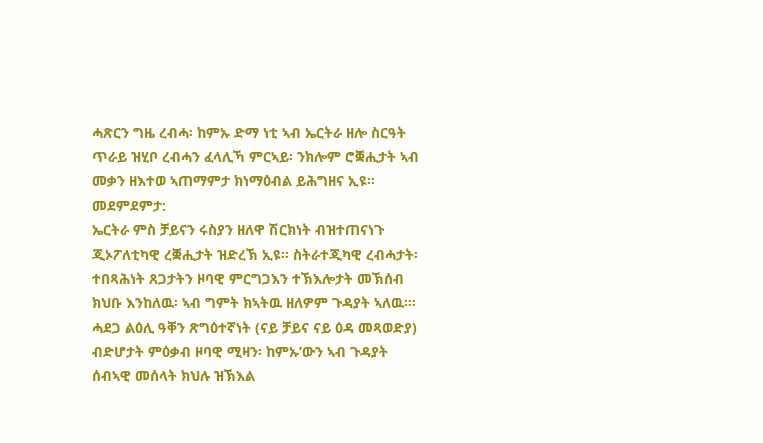ሓጽርን ግዜ ረብሓ፡ ከምኡ ድማ ነቲ ኣብ ኤርትራ ዘሎ ስርዓት ጥራይ ዝሂቦ ረብሓን ፈላሊኻ ምርኣይ፡ ንክሎም ሮቛሒታት ኣብ መቃን ዘእተወ ኣጠማምታ ክነማዕብል ይሕግዘና ኢዩ።
መደምደምታ:
ኤርትራ ምስ ቻይናን ሩስያን ዘለዋ ሽርክነት ብዝተጠናነጉ ጂኦፖለቲካዊ ረቛሒታት ዝድረኽ ኢዩ። ስትራተጂካዊ ረብሓታት፡ ተበጻሕነት ጸጋታትን ዞባዊ ምርግጋእን ተኽእሎታት መኽሰብ ክህቡ እንከለዉ፡ ኣብ ግምት ክኣትዉ ዘለዎም ጉዳያት ኣለዉ፡።
ሓደጋ ልዕሊ ዓቐን ጽግዕተኛነት (ናይ ቻይና ናይ ዕዳ መጻወድያ) ብድሆታት ምዕቃብ ዞባዊ ሚዛን፡ ከምኡ’ውን ኣብ ጉዳያት ሰብኣዊ መሰላት ክህሉ ዝኽእል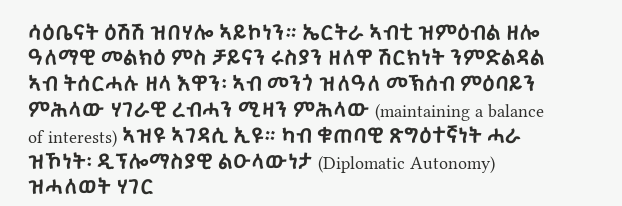ሳዕቤናት ዕሽሽ ዝበሃሎ ኣይኮነን። ኤርትራ ኣብቲ ዝምዕብል ዘሎ ዓለማዊ መልክዕ ምስ ቻይናን ሩስያን ዘለዋ ሽርክነት ንምድልዳል ኣብ ትሰርሓሉ ዘላ እዋን፡ ኣብ መንጎ ዝለዓለ መኽሰብ ምዕባይን ምሕላው ሃገራዊ ረብሓን ሚዛን ምሕላው (maintaining a balance of interests) ኣዝዩ ኣገዳሲ ኢዩ። ካብ ቁጠባዊ ጽግዕተኛነት ሓራ ዝኾነት፡ ዲፕሎማስያዊ ልዑላውነታ (Diplomatic Autonomy) ዝሓለወት ሃገር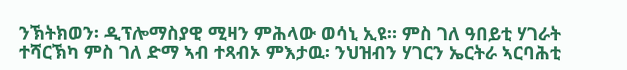ንኽትክወን፡ ዲፕሎማስያዊ ሚዛን ምሕላው ወሳኒ ኢዩ። ምስ ገለ ዓበይቲ ሃገራት ተሻርኽካ ምስ ገለ ድማ ኣብ ተጻብኦ ምእታዉ፡ ንህዝብን ሃገርን ኤርትራ ኣርባሕቲ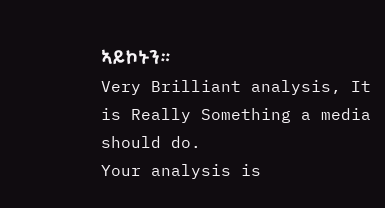ኣይኮኑን።
Very Brilliant analysis, It is Really Something a media should do.
Your analysis is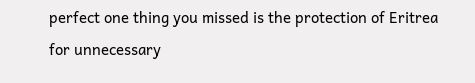perfect one thing you missed is the protection of Eritrea for unnecessary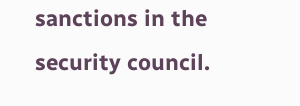sanctions in the security council.